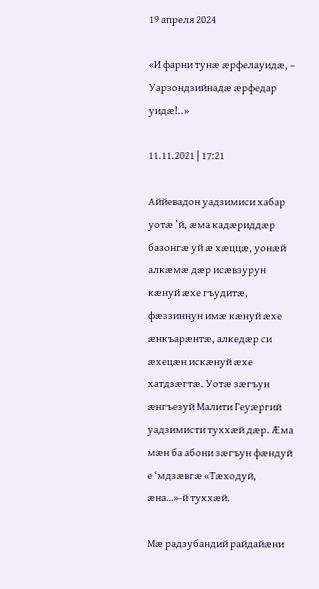19 апреля 2024

«И фарни тунӕ ӕрфелауидӕ, – Уарзондзийнадӕ ӕрфедар уидӕ!..»

11.11.2021 | 17:21

Аййевадон уадзимиси хабар уотӕ ’й, ӕма кадӕриддӕр базонгӕ уй ӕ хӕццӕ, уонӕй алкӕмӕ дӕр исӕвзурун кӕнуй ӕхе гъудитӕ, фӕззиннун имӕ кӕнуй ӕхе ӕнкъарӕнтӕ, алкедӕр си ӕхецӕн искӕнуй ӕхе хатдзӕгтӕ. Уотӕ зӕгъун ӕнгъезуй Малити Геуӕргий уадзимисти туххӕй дӕр. Ӕма мӕн ба абони зӕгъун фӕндуй е ‘мдзӕвгӕ «Тӕходуй, ӕна…»-й туххӕй.

Мӕ радзубандий райдайӕни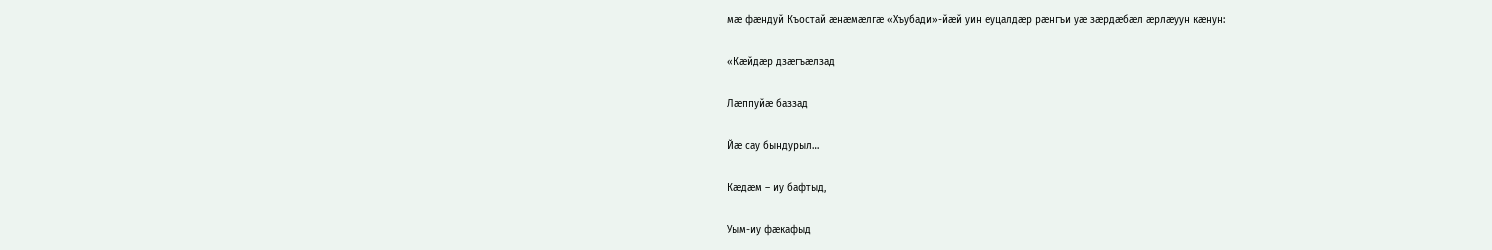мӕ фӕндуй Къостай ӕнӕмӕлгӕ «Хъубади»-йӕй уин еуцалдӕр рӕнгъи уӕ зӕрдӕбӕл ӕрлӕуун кӕнун:

«Кӕйдӕр дзӕгъӕлзад

Лӕппуйӕ баззад

Йӕ сау бындурыл…

Кӕдӕм – иу бафтыд,

Уым-иу фӕкафыд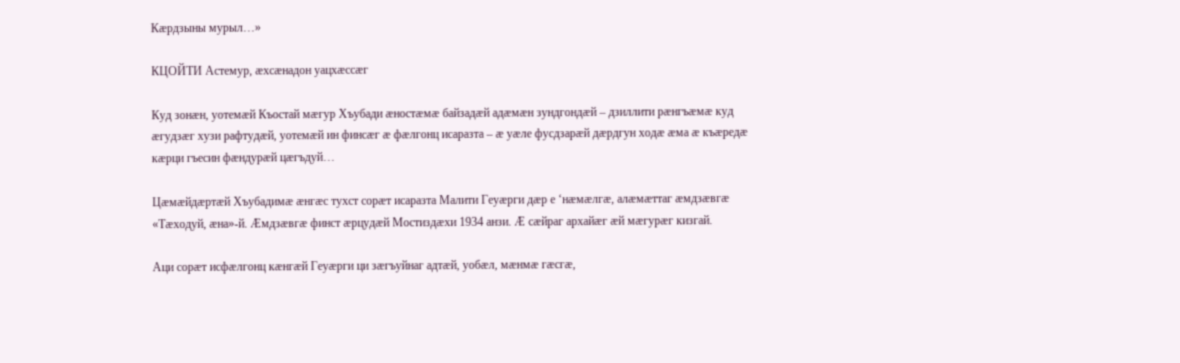Кӕрдзыны мурыл…»

КЦОЙТИ Астемур, ӕхсӕнадон уацхӕссӕг

Куд зонӕн, уотемӕй Къостай мӕгур Хъубади ӕностӕмӕ байзадӕй адӕмӕн зундгондӕй – дзиллити рӕнгъӕмӕ куд ӕгудзӕг хузи рафтудӕй, уотемӕй ин финсӕг ӕ фӕлгонц исаразта – ӕ уӕле фусдзарӕй дӕрдгун ходӕ ӕма ӕ къӕредӕ кӕрци гъесин фӕндурӕй цӕгъдуй…

Цӕмӕйдӕртӕй Хъубадимӕ ӕнгӕс тухст сорӕт исаразта Малити Геуӕрги дӕр е ‘нӕмӕлгӕ, алӕмӕттаг ӕмдзӕвгӕ «Тӕходуй, ӕна»-й. Ӕмдзӕвгӕ финст ӕрцудӕй Мостиздӕхи 1934 анзи. Ӕ сӕйраг архайӕг ӕй мӕгурӕг кизгай.

Аци сорӕт исфӕлгонц кӕнгӕй Геуӕрги ци зӕгъуйнаг адтӕй, уобӕл, мӕнмӕ гӕсгӕ,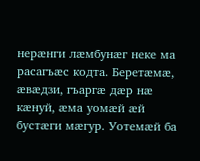нерӕнги лӕмбунӕг неке ма расагъӕс кодта. Беретӕмӕ, ӕвӕдзи, гъаргӕ дӕр нӕ кӕнуй, ӕма уомӕй ӕй бустӕги мӕгур. Уотемӕй ба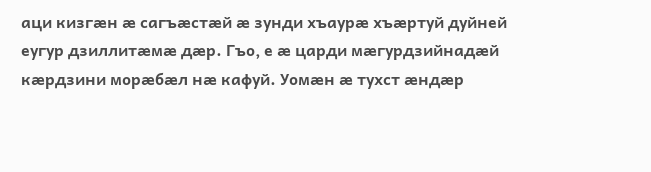аци кизгӕн ӕ сагъӕстӕй ӕ зунди хъаурӕ хъӕртуй дуйней еугур дзиллитӕмӕ дӕр. Гъо, е ӕ царди мӕгурдзийнадӕй кӕрдзини морӕбӕл нӕ кафуй. Уомӕн ӕ тухст ӕндӕр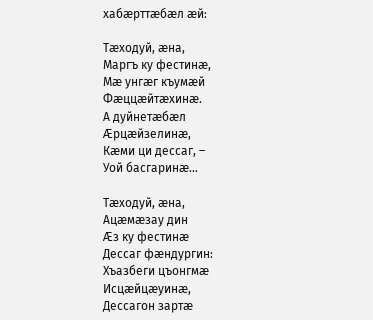хабӕрттӕбӕл ӕй:

Тӕходуй, ӕна,
Маргъ ку фестинӕ,
Мӕ унгӕг къумӕй
Фӕццӕйтӕхинӕ.
А дуйнетӕбӕл
Ӕрцӕйзелинӕ,
Кӕми ци дессаг, –
Уой басгаринӕ…

Тӕходуй, ӕна,
Ацӕмӕзау дин
Ӕз ку фестинӕ
Дессаг фӕндургин:
Хъазбеги цъонгмӕ
Исцӕйцӕуинӕ,
Дессагон зартӕ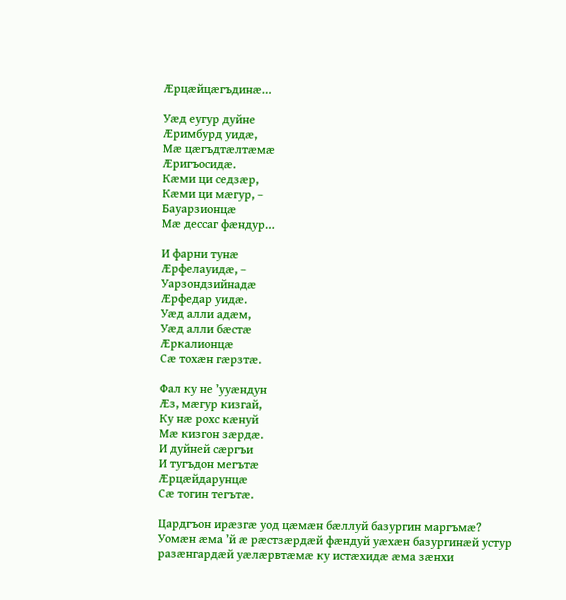Ӕрцӕйцӕгъдинӕ…

Уӕд еугур дуйне
Ӕримбурд уидӕ,
Мӕ цӕгъдтӕлтӕмӕ
Ӕригъосидӕ.
Кӕми ци седзӕр,
Кӕми ци мӕгур, –
Бауарзионцӕ
Мӕ дессаг фӕндур…

И фарни тунӕ
Ӕрфелауидӕ, –
Уарзондзийнадӕ
Ӕрфедар уидӕ.
Уӕд алли адӕм,
Уӕд алли бӕстӕ
Ӕркалионцӕ
Сӕ тохӕн гӕрзтӕ.

Фал ку не ’ууӕндун
Ӕз, мӕгур кизгай,
Ку нӕ рохс кӕнуй
Мӕ кизгон зӕрдӕ.
И дуйней сӕргъи
И тугъдон мегътӕ
Ӕрцӕйдарунцӕ
Сӕ тогин тегътӕ.

Цардгъон ирӕзгӕ уод цӕмӕн бӕллуй базургин маргъмӕ? Уомӕн ӕма ’й ӕ рӕстзӕрдӕй фӕндуй уӕхӕн базургинӕй устур разӕнгардӕй уӕлӕрвтӕмӕ ку истӕхидӕ ӕма зӕнхи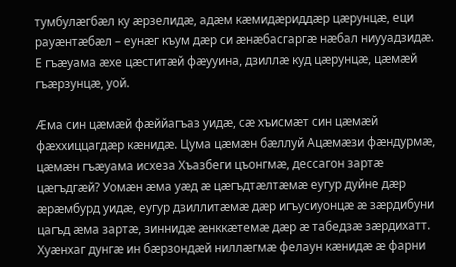тумбулӕгбӕл ку ӕрзелидӕ, адӕм кӕмидӕриддӕр цӕрунцӕ, еци рауӕнтӕбӕл – еунӕг къум дӕр си ӕнӕбасгаргӕ нӕбал ниууадзидӕ. Е гъӕуама ӕхе цӕститӕй фӕууина, дзиллӕ куд цӕрунцӕ, цӕмӕй гъӕрзунцӕ, уой.

Ӕма син цӕмӕй фӕййагъаз уидӕ, сӕ хъисмӕт син цӕмӕй фӕххиццагдӕр кӕнидӕ. Цума цӕмӕн бӕллуй Ацӕмӕзи фӕндурмӕ, цӕмӕн гъӕуама исхеза Хъазбеги цъонгмӕ, дессагон зартӕ цӕгъдгӕй? Уомӕн ӕма уӕд ӕ цӕгъдтӕлтӕмӕ еугур дуйне дӕр ӕрӕмбурд уидӕ, еугур дзиллитӕмӕ дӕр игъусиуонцӕ ӕ зӕрдибуни цагъд ӕма зартӕ, зиннидӕ ӕнккӕтемӕ дӕр ӕ табедзӕ зӕрдихатт. Хуӕнхаг дунгӕ ин бӕрзондӕй ниллӕгмӕ фелаун кӕнидӕ ӕ фарни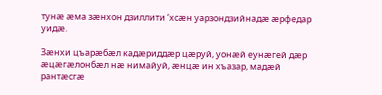тунӕ ӕма зӕнхон дзиллити ‘хсӕн уарзондзийнадӕ ӕрфедар уидӕ.

Зӕнхи цъарӕбӕл кадӕриддӕр цӕруй, уонӕй еунӕгей дӕр ӕцӕгӕлонбӕл нӕ нимайуй, ӕнцӕ ин хъазар, мадӕй рантӕсгӕ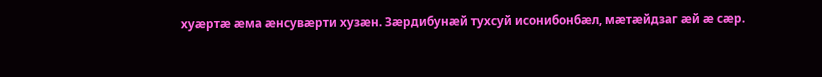хуӕртӕ ӕма ӕнсувӕрти хузӕн. Зӕрдибунӕй тухсуй исонибонбӕл, мӕтӕйдзаг ӕй ӕ сӕр.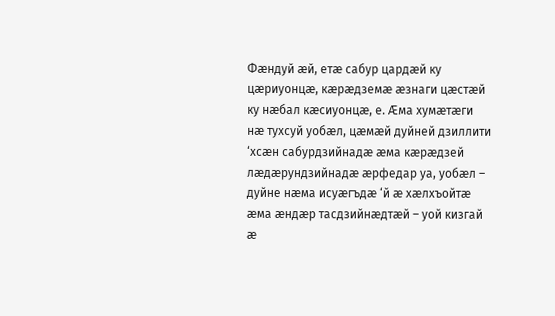Фӕндуй ӕй, етӕ сабур цардӕй ку цӕриуонцӕ, кӕрӕдземӕ ӕзнаги цӕстӕй ку нӕбал кӕсиуонцӕ, е. Ӕма хумӕтӕги нӕ тухсуй уобӕл, цӕмӕй дуйней дзиллити ‘хсӕн сабурдзийнадӕ ӕма кӕрӕдзей лӕдӕрундзийнадӕ ӕрфедар уа, уобӕл – дуйне нӕма исуӕгъдӕ ‘й ӕ хӕлхъойтӕ ӕма ӕндӕр тасдзийнӕдтӕй – уой кизгай ӕ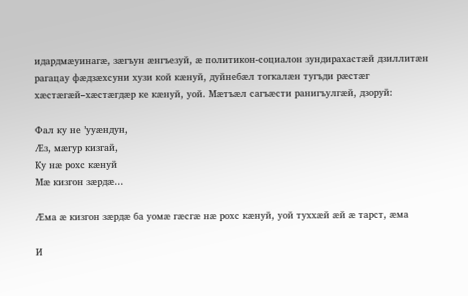идардмӕуинагӕ, зӕгъун ӕнгъезуй, ӕ политикон-социалон зундирахастӕй дзиллитӕн рагацау фӕдзӕхсуни хузи кой кӕнуй, дуйнебӕл тогкалӕн тугъди рӕстӕг хӕстӕгӕй–хӕстӕгдӕр ке кӕнуй, уой. Мӕтъӕл сагъӕсти ранигъулгӕй, дзоруй:

Фал ку не ’ууӕндун,
Ӕз, мӕгур кизгай,
Ку нӕ рохс кӕнуй
Мӕ кизгон зӕрдӕ…

Ӕма ӕ кизгон зӕрдӕ ба уомӕ гӕсгӕ нӕ рохс кӕнуй, уой туххӕй ӕй ӕ тарст, ӕма

И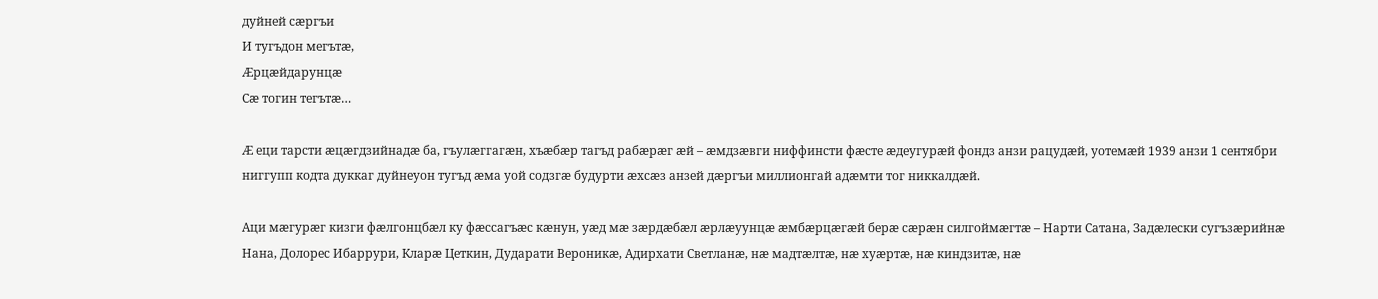дуйней сӕргъи
И тугъдон мегътӕ,
Ӕрцӕйдарунцӕ
Сӕ тогин тегътӕ…

Ӕ еци тарсти ӕцӕгдзийнадӕ ба, гъулӕггагӕн, хъӕбӕр тагъд рабӕрӕг ӕй – ӕмдзӕвги ниффинсти фӕсте ӕдеугурӕй фондз анзи рацудӕй, уотемӕй 1939 анзи 1 сентябри ниггупп кодта дуккаг дуйнеуон тугъд ӕма уой содзгӕ будурти ӕхсӕз анзей дӕргъи миллионгай адӕмти тог никкалдӕй.

Аци мӕгурӕг кизги фӕлгонцбӕл ку фӕссагъӕс кӕнун, уӕд мӕ зӕрдӕбӕл ӕрлӕуунцӕ ӕмбӕрцӕгӕй берӕ сӕрӕн силгоймӕгтӕ – Нарти Сатана, Задӕлески сугъзӕрийнӕ Нана, Долорес Ибаррури, Кларӕ Цеткин, Дударати Вероникӕ, Адирхати Светланӕ, нӕ мадтӕлтӕ, нӕ хуӕртӕ, нӕ киндзитӕ, нӕ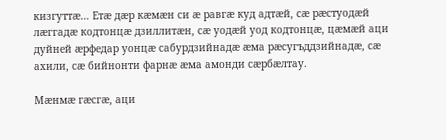кизгуттӕ… Етӕ дӕр кӕмӕн си ӕ равгӕ куд адтӕй, сӕ рӕстуодӕй лӕггадӕ кодтонцӕ дзиллитӕн, сӕ уодӕй уод кодтонцӕ, цӕмӕй аци дуйней ӕрфедар уонцӕ сабурдзийнадӕ ӕма рӕсугъддзийнадӕ, сӕ ахили, сӕ бийнонти фарнӕ ӕма амонди сӕрбӕлтау.

Мӕнмӕ гӕсгӕ, аци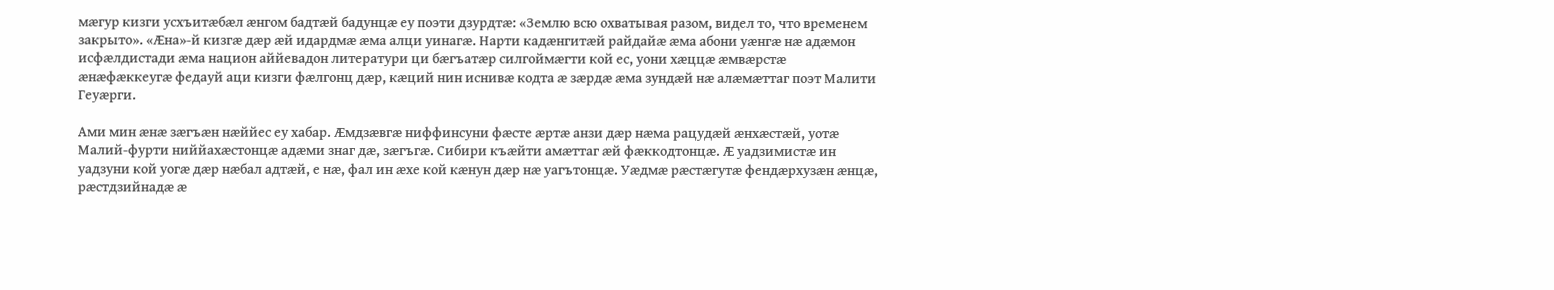мӕгур кизги усхъитӕбӕл ӕнгом бадтӕй бадунцӕ еу поэти дзурдтӕ: «Землю всю охватывая разом, видел то, что временем закрыто». «Ӕна»-й кизгӕ дӕр ӕй идардмӕ ӕма алци уинагӕ. Нарти кадӕнгитӕй райдайӕ ӕма абони уӕнгӕ нӕ адӕмон исфӕлдистади ӕма национ аййевадон литератури ци бӕгъатӕр силгоймӕгти кой ес, уони хӕццӕ ӕмвӕрстӕ ӕнӕфӕккеугӕ федауй аци кизги фӕлгонц дӕр, кӕций нин иснивӕ кодта ӕ зӕрдӕ ӕма зундӕй нӕ алӕмӕттаг поэт Малити Геуӕрги.

Ами мин ӕнӕ зӕгъӕн нӕййес еу хабар. Ӕмдзӕвгӕ ниффинсуни фӕсте ӕртӕ анзи дӕр нӕма рацудӕй ӕнхӕстӕй, уотӕ Малий-фурти ниййахӕстонцӕ адӕми знаг дӕ, зӕгъгӕ. Сибири къӕйти амӕттаг ӕй фӕккодтонцӕ. Ӕ уадзимистӕ ин уадзуни кой уогӕ дӕр нӕбал адтӕй, е нӕ, фал ин ӕхе кой кӕнун дӕр нӕ уагътонцӕ. Уӕдмӕ рӕстӕгутӕ фендӕрхузӕн ӕнцӕ, рӕстдзийнадӕ ӕ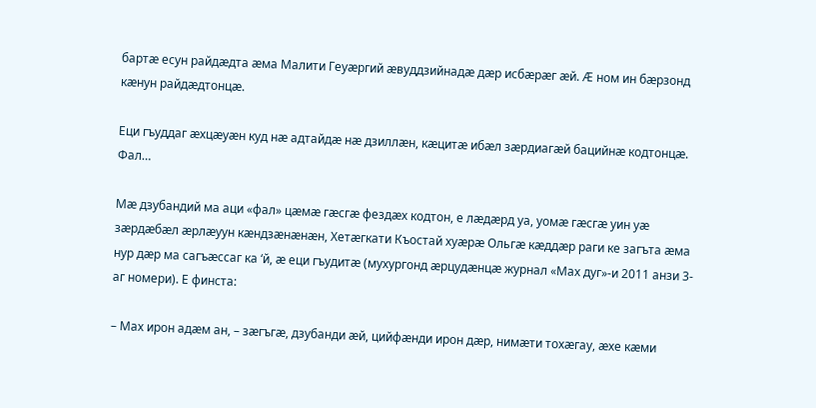бартӕ есун райдӕдта ӕма Малити Геуӕргий ӕвуддзийнадӕ дӕр исбӕрӕг ӕй. Ӕ ном ин бӕрзонд кӕнун райдӕдтонцӕ.

Еци гъуддаг ӕхцӕуӕн куд нӕ адтайдӕ нӕ дзиллӕн, кӕцитӕ ибӕл зӕрдиагӕй бацийнӕ кодтонцӕ. Фал…

Мӕ дзубандий ма аци «фал» цӕмӕ гӕсгӕ фездӕх кодтон, е лӕдӕрд уа, уомӕ гӕсгӕ уин уӕ зӕрдӕбӕл ӕрлӕуун кӕндзӕнӕнӕн, Хетӕгкати Къостай хуӕрӕ Ольгӕ кӕддӕр раги ке загъта ӕма нур дӕр ма сагъӕссаг ка ‘й, ӕ еци гъудитӕ (мухургонд ӕрцудӕнцӕ журнал «Мах дуг»-и 2011 анзи 3-аг номери). Е финста:

– Мах ирон адӕм ан, – зӕгъгӕ, дзубанди ӕй, цийфӕнди ирон дӕр, нимӕти тохӕгау, ӕхе кӕми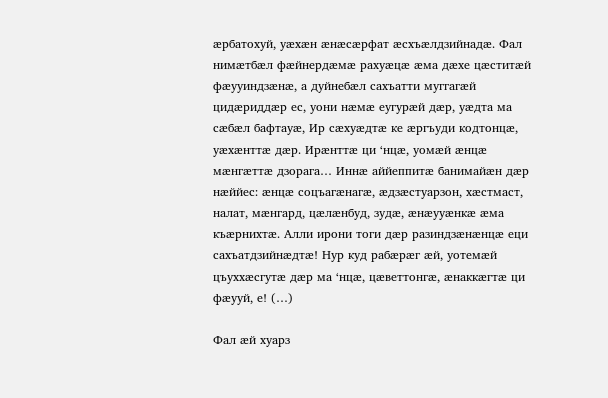ӕрбатохуй, уӕхӕн ӕнӕсӕрфат ӕсхъӕлдзийнадӕ. Фал нимӕтбӕл фӕйнердӕмӕ рахуӕцӕ ӕма дӕхе цӕститӕй фӕууиндзӕнӕ, а дуйнебӕл сахъатти муггагӕй цидӕриддӕр ес, уони нӕмӕ еугурӕй дӕр, уӕдта ма сӕбӕл бафтауӕ, Ир сӕхуӕдтӕ ке ӕргъуди кодтонцӕ, уӕхӕнттӕ дӕр. Ирӕнттӕ ци ‘нцӕ, уомӕй ӕнцӕ мӕнгӕттӕ дзорага… Иннӕ аййеппитӕ банимайӕн дӕр нӕййес: ӕнцӕ соцъагӕнагӕ, ӕдзӕстуарзон, хӕстмаст, налат, мӕнгард, цӕлӕнбуд, зудӕ, ӕнӕууӕнкӕ ӕма къӕрнихтӕ. Алли ирони тоги дӕр разиндзӕнӕнцӕ еци сахъатдзийнӕдтӕ! Нур куд рабӕрӕг ӕй, уотемӕй цъуххӕсгутӕ дӕр ма ‘нцӕ, цӕветтонгӕ, ӕнаккӕгтӕ ци фӕууй, е! (…)

Фал ӕй хуарз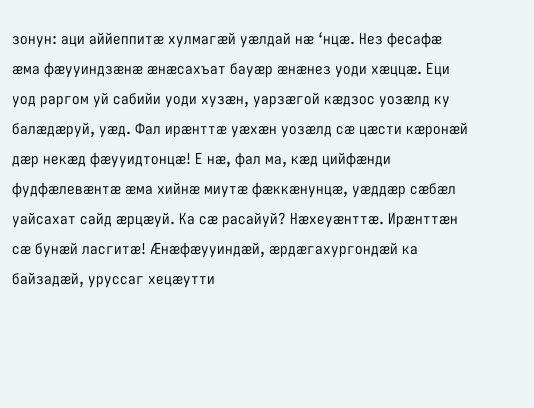зонун: аци аййеппитӕ хулмагӕй уӕлдай нӕ ‘нцӕ. Нез фесафӕ ӕма фӕууиндзӕнӕ ӕнӕсахъат бауӕр ӕнӕнез уоди хӕццӕ. Еци уод раргом уй сабийи уоди хузӕн, уарзӕгой кӕдзос уозӕлд ку балӕдӕруй, уӕд. Фал ирӕнттӕ уӕхӕн уозӕлд сӕ цӕсти кӕронӕй дӕр некӕд фӕууидтонцӕ! Е нӕ, фал ма, кӕд цийфӕнди фудфӕлевӕнтӕ ӕма хийнӕ миутӕ фӕккӕнунцӕ, уӕддӕр сӕбӕл уайсахат сайд ӕрцӕуй. Ка сӕ расайуй? Нӕхеуӕнттӕ. Ирӕнттӕн сӕ бунӕй ласгитӕ! Ӕнӕфӕууиндӕй, ӕрдӕгахургондӕй ка байзадӕй, уруссаг хецӕутти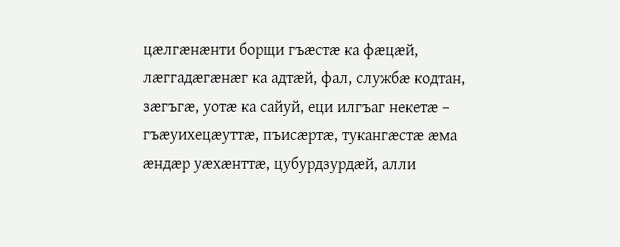цӕлгӕнӕнти борщи гъӕстӕ ка фӕцӕй, лӕггадӕгӕнӕг ка адтӕй, фал, службӕ кодтан, зӕгъгӕ, уотӕ ка сайуй, еци илгъаг некетӕ – гъӕуихецӕуттӕ, пъисӕртӕ, тукангӕстӕ ӕма ӕндӕр уӕхӕнттӕ, цубурдзурдӕй, алли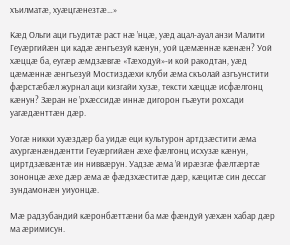хъилматӕ, хуӕцгӕнезтӕ…»

Кӕд Ольги аци гъудитӕ раст нӕ ’нцӕ, уӕд ацал-ауал анзи Малити Геуӕргийӕн ци кадӕ ӕнгъезуй кӕнун, уой цӕмӕннӕ кӕнӕн? Уой хӕццӕ ба, еугӕр ӕмдзӕвгӕ «Тӕходуй»-и кой ракодтан, уӕд цӕмӕннӕ ӕнгъезуй Мостиздӕхи клуби ӕма скъолай азгъунстити фӕрстӕбӕл журнал аци кизгайи хузӕ, тексти хӕццӕ исфӕлгонц кӕнун? Зӕран не ’рхӕссидӕ иннӕ дигорон гъӕути рохсади уагӕдӕнттӕн дӕр.

Уогӕ никки хуӕздӕр ба уидӕ еци культурон артдзӕстити ӕма ахургӕнӕндӕнтти Геуӕргийӕн ӕхе фӕлгонц исхузӕ кӕнун, циртдзӕвӕнтӕ ин ниввӕрун. Уадзӕ ӕма ’й ирӕзгӕ фӕлтӕртӕ зононцӕ ӕхе дӕр ӕма ӕ фӕдзхӕститӕ дӕр, кӕцитӕ син дессаг зундамонӕн уиуонцӕ.

Мӕ радзубандий кӕронбӕттӕни ба мӕ фӕндуй уӕхӕн хабар дӕр ма ӕримисун.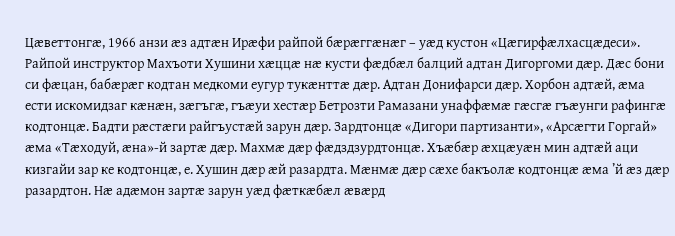Цӕветтонгӕ, 1966 анзи ӕз адтӕн Ирӕфи райпой бӕрӕггӕнӕг – уӕд кустон «Цӕгирфӕлхасцӕдеси». Райпой инструктор Махъоти Хушини хӕццӕ нӕ кусти фӕдбӕл балций адтан Дигоргоми дӕр. Дӕс бони си фӕцан, бабӕрӕг кодтан медкоми еугур тукӕнттӕ дӕр. Адтан Донифарси дӕр. Хорбон адтӕй, ӕма ести искомидзаг кӕнӕн, зӕгъгӕ, гъӕуи хестӕр Бетрозти Рамазани унаффӕмӕ гӕсгӕ гъӕунги рафингӕ кодтонцӕ. Бадти рӕстӕги райгъустӕй зарун дӕр. Зардтонцӕ «Дигори партизанти», «Арсӕгти Горгай» ӕма «Тӕходуй, ӕна»-й зартӕ дӕр. Махмӕ дӕр фӕдздзурдтонцӕ. Хъӕбӕр ӕхцӕуӕн мин адтӕй аци кизгайи зар ке кодтонцӕ, е. Хушин дӕр ӕй разардта. Мӕнмӕ дӕр сӕхе бакъолӕ кодтонцӕ ӕма ’й ӕз дӕр разардтон. Нӕ адӕмон зартӕ зарун уӕд фӕткӕбӕл ӕвӕрд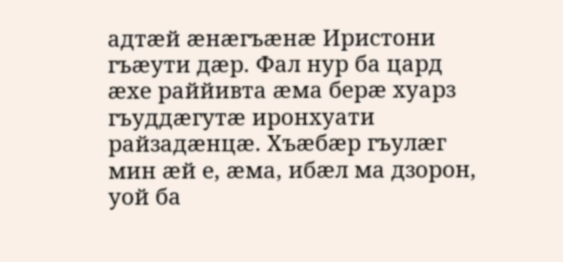адтӕй ӕнӕгъӕнӕ Иристони гъӕути дӕр. Фал нур ба цард ӕхе раййивта ӕма берӕ хуарз гъуддӕгутӕ иронхуати райзадӕнцӕ. Хъӕбӕр гъулӕг мин ӕй е, ӕма, ибӕл ма дзорон, уой ба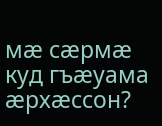мӕ сӕрмӕ куд гъӕуама ӕрхӕссон?